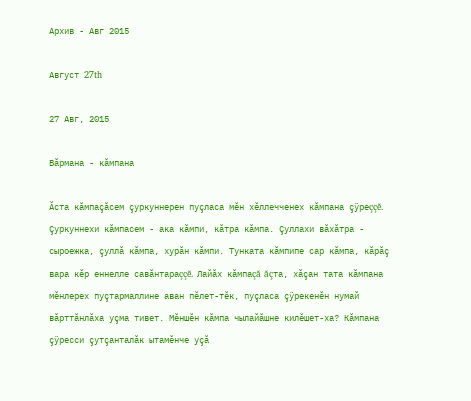Архив - Авг 2015

Август 27th

27 Авг, 2015

Вăрмана - кăмпана

Ăста кăмпаçăсем çуркуннерен пуçласа мĕн хĕллечченех кăмпана çÿреççĕ. Çуркуннехи кăмпасем - ака кăмпи, кăтра кăмпа. Çуллахи вăхăтра - сыроежка, çуллă кăмпа, хурăн кăмпи. Тунката кăмпипе сар кăмпа, кăрăç вара кĕр еннелле савăнтараççĕ. Лайăх кăмпаçă ăçта, хăçан тата кăмпана мĕнлерех пуçтармаллине аван пĕлет-тĕк, пуçласа çÿрекенĕн нумай вăрттăнлăха уçма тивет. Мĕншĕн кăмпа чылайăшне килĕшет-ха? Кăмпана çÿресси çутçанталăк ытамĕнче уçă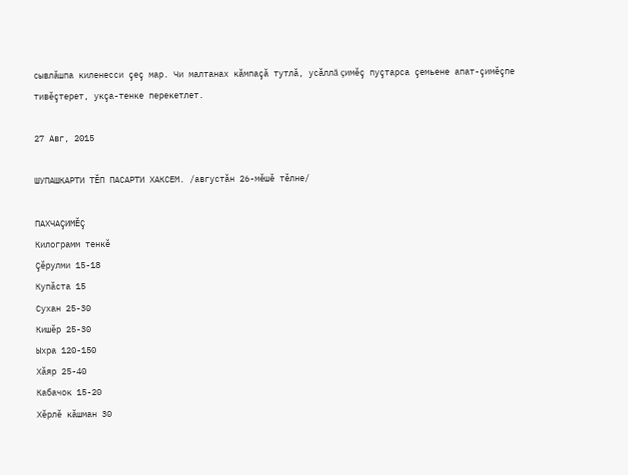сывлăшпа киленесси çеç мар. Чи малтанах кăмпаçă тутлă, усăллă çимĕç пуçтарса çемьене апат-çимĕçпе тивĕçтерет, укçа-тенке перекетлет.

27 Авг, 2015

ШУПАШКАPТИ ТĔП ПАСАРТИ ХАКСЕМ. /августăн 26-мĕшĕ тĕлне/

ПАХЧАÇИМĔÇ
Килограмм тенкĕ
Çĕрулми 15-18
Купăста 15
Сухан 25-30
Кишĕр 25-30
Ыхра 120-150
Хăяр 25-40
Кабачок 15-20
Хĕрлĕ кăшман 30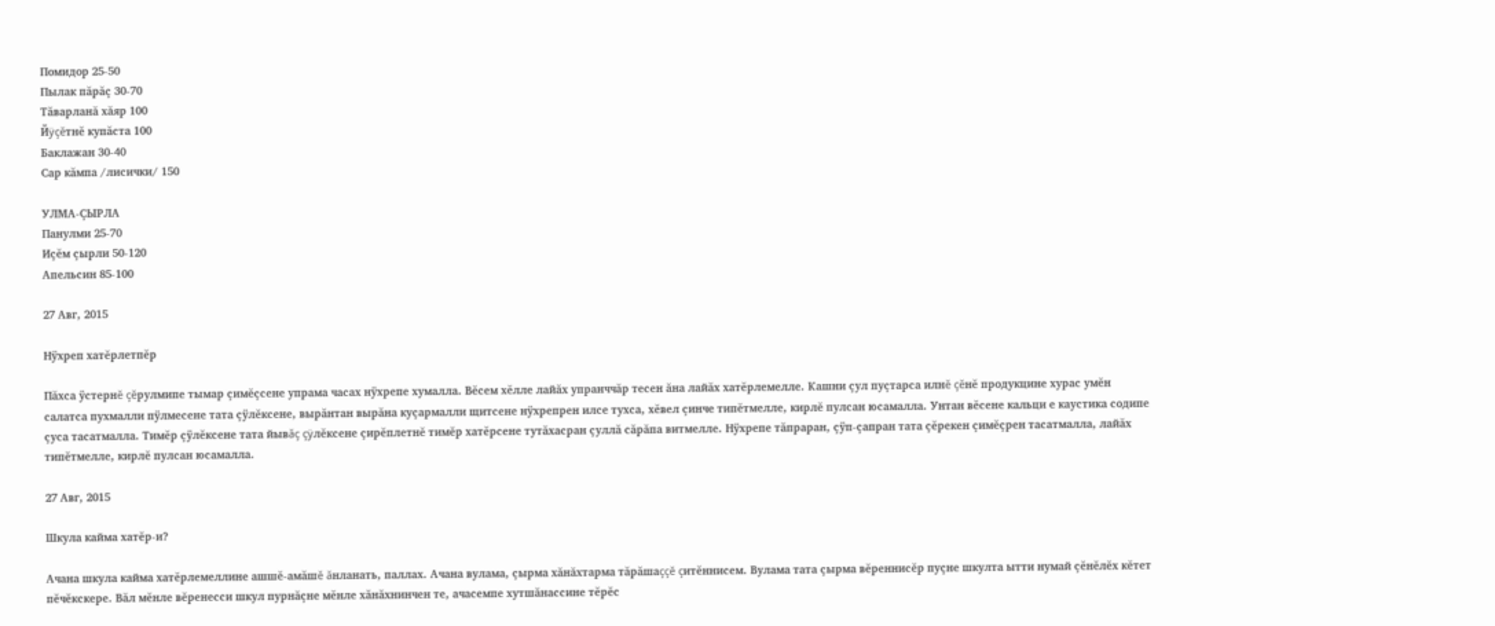Помидор 25-50
Пылак пăрăç 30-70
Тăварланă хăяр 100
Йÿçĕтнĕ купăста 100
Баклажан 30-40
Сар кăмпа /лисички/ 150

УЛМА-ÇЫРЛА
Панулми 25-70
Иçĕм çырли 50-120
Апельсин 85-100

27 Авг, 2015

Нÿхреп хатĕрлетпĕр

Пăхса ÿстернĕ çĕрулмипе тымар çимĕçсене упрама часах нÿхрепе хумалла. Вĕсем хĕлле лайăх упранччăр тесен ăна лайăх хатĕрлемелле. Кашни çул пуçтарса илнĕ çĕнĕ продукцине хурас умĕн салатса пухмалли пÿлмесене тата çÿлĕксене, вырăнтан вырăна куçармалли щитсене нÿхрепрен илсе тухса, хĕвел çинче типĕтмелле, кирлĕ пулсан юсамалла. Унтан вĕсене кальци е каустика содипе çуса тасатмалла. Тимĕр çÿлĕксене тата йывăç çÿлĕксене çирĕплетнĕ тимĕр хатĕрсене тутăхасран çуллă сăрăпа витмелле. Нÿхрепе тăпраран, çÿп-çапран тата çĕрекен çимĕçрен тасатмалла, лайăх типĕтмелле, кирлĕ пулсан юсамалла.

27 Авг, 2015

Шкула кайма хатĕр-и?

Ачана шкула кайма хатĕрлемеллине ашшĕ-амăшĕ ăнланать, паллах. Ачана вулама, çырма хăнăхтарма тăрăшаççĕ çитĕннисем. Вулама тата çырма вĕреннисĕр пуçне шкулта ытти нумай çĕнĕлĕх кĕтет пĕчĕкскере. Вăл мĕнле вĕренесси шкул пурнăçне мĕнле хăнăхнинчен те, ачасемпе хутшăнассине тĕрĕс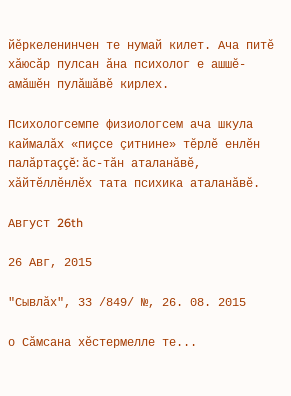йĕркеленинчен те нумай килет. Ача питĕ хăюсăр пулсан ăна психолог е ашшĕ-амăшĕн пулăшăвĕ кирлех.

Психологсемпе физиологсем ача шкула каймалăх «пиçсе çитнине» тĕрлĕ енлĕн палăртаççĕ: ăс-тăн аталанăвĕ, хăйтĕллĕнлĕх тата психика аталанăвĕ.

Август 26th

26 Авг, 2015

"Сывлăх", 33 /849/ №, 26. 08. 2015

о Сăмсана хĕстермелле те...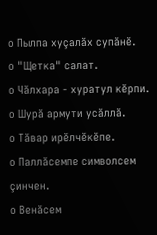о Пылпа хуçалăх супăнĕ.
о "Щетка" салат.
о Чăлхара - хуратул кĕрпи.
о Шурă армути усăллă.
о Тăвар ирĕлчĕкĕпе.
о Паллăсемпе символсем çинчен.
о Венăсем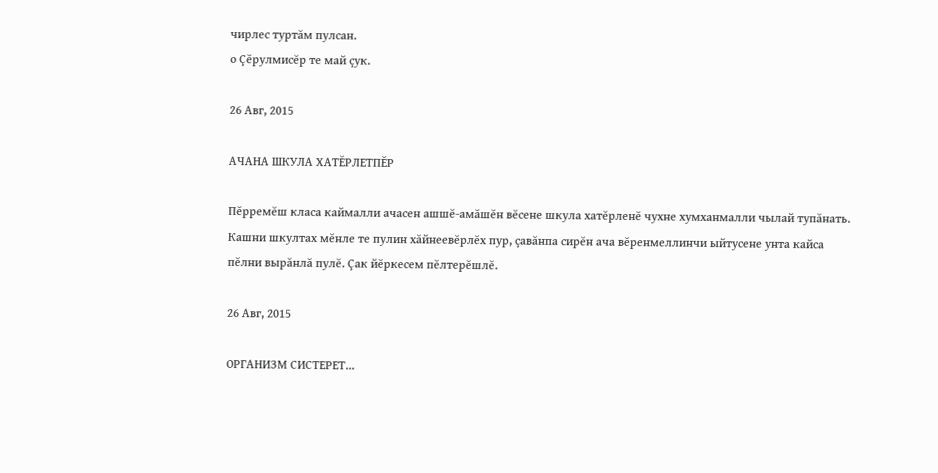чирлес туртăм пулсан.
о Çĕрулмисĕр те май çук.

26 Авг, 2015

АЧАНА ШКУЛА ХАТĔРЛЕТПĔР

Пĕрремĕш класа каймалли ачасен ашшĕ-амăшĕн вĕсене шкула хатĕрленĕ чухне хумханмалли чылай тупăнать. Кашни шкултах мĕнле те пулин хăйнеевĕрлĕх пур, çавăнпа сирĕн ача вĕренмеллинчи ыйтусене унта кайса пĕлни вырăнлă пулĕ. Çак йĕркесем пĕлтерĕшлĕ.

26 Авг, 2015

ОРГАНИЗМ СИСТЕРЕТ...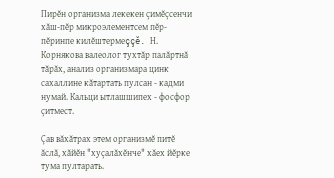Пирĕн организма лекекен çимĕçсенчи хăш-пĕр микроэлементсем пĕр-пĕринпе килĕштермеççĕ. Н. Корнякова валеолог тухтăр палăртнă тăрăх, анализ организмара цинк сахаллине кăтартать пулсан - кадми нумай. Кальци ытлашшипех - фосфор çитмест.

Çав вăхăтрах этем организмĕ питĕ ăслă, хăйĕн "хуçалăхĕнче" хăех йĕрке тума пултарать.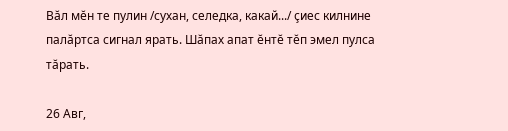Вăл мĕн те пулин /сухан, селедка, какай.../ çиес килнине палăртса сигнал ярать. Шăпах апат ĕнтĕ тĕп эмел пулса тăрать.

26 Авг,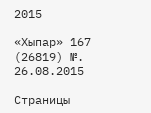2015

«Хыпар» 167 (26819) №. 26.08.2015

Страницы